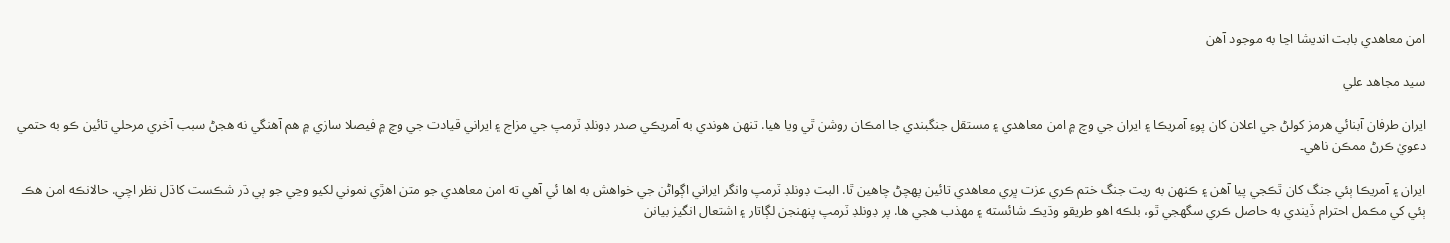امن معاهدي بابت انديشا اڃا به موجود آهن

سيد مجاھد علي

ايران طرفان آبنائي هرمز کولڻ جي اعلان کان پوءِ آمريڪا ۽ ايران جي وچ ۾ امن معاهدي ۽ مستقل جنگبندي جا امڪان روشن ٿي ويا هيا. تنهن هوندي به آمريڪي صدر ڊونلڊ ٽرمپ جي مزاج ۽ ايراني قيادت جي وچ ۾ فيصلا سازي ۾ هم آهنگي نه هجڻ سبب آخري مرحلي تائين ڪو به حتمي دعويٰ ڪرڻ ممڪن ناهي۔

ايران ۽ آمريڪا ٻئي جنگ کان ٿڪجي پيا آهن ۽ ڪنهن به ريت جنگ ختم ڪري عزت ڀري معاهدي تائين پهچڻ چاهين ٿا. البت ڊونلڊ ٽرمپ وانگر ايراني اڳواڻن جي خواهش به اها ئي آهي ته امن معاهدي جو متن اهڙي نموني لکيو وڃي جو ٻي ڌر شڪست کاڌل نظر اچي. حالانڪه امن هڪ ٻئي کي مڪمل احترام ڏيندي به حاصل ڪري سگهجي ٿو، بلڪه اهو طريقو وڌيڪ شائسته ۽ مهذب هجي ها. پر ڊونلڊ ٽرمپ پنهنجن لڳاتار ۽ اشتعال انگيز بيانن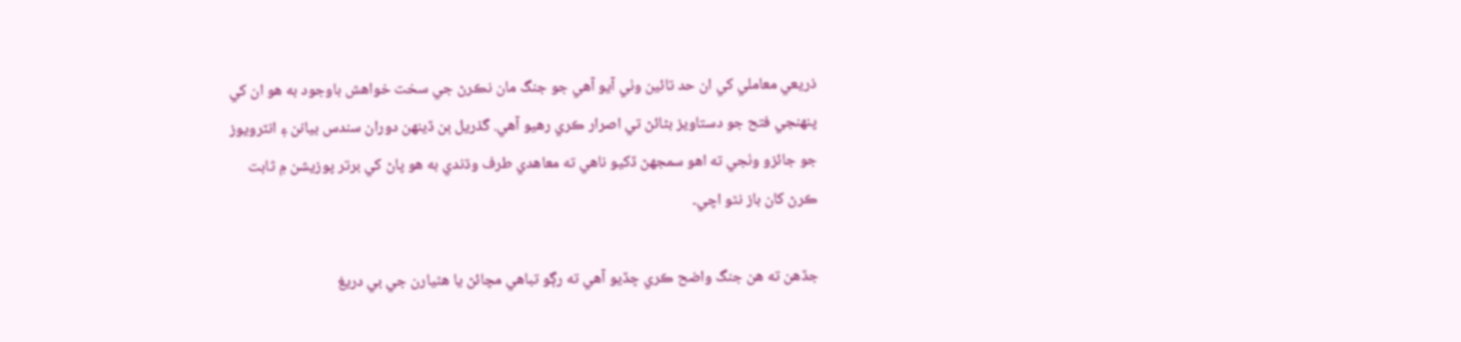ذريعي معاملي کي ان حد تائين وٺي آيو آهي جو جنگ مان نڪرڻ جي سخت خواهش باوجود به هو ان کي پنهنجي فتح جو دستاويز بڻائڻ تي اصرار ڪري رهيو آهي. گذريل ٻن ڏينهن دوران سندس بيانن ۽ انٽرويوز جو جائزو وٺجي ته اهو سمجهڻ ڏکيو ناهي ته معاهدي طرف وڌندي به هو پاڻ کي برتر پوزيشن ۾ ثابت ڪرڻ کان باز نٿو اچي۔

جڏهن ته هن جنگ واضح ڪري ڇڏيو آهي ته رڳو تباهي مچائڻ يا هٿيارن جي بي دريغ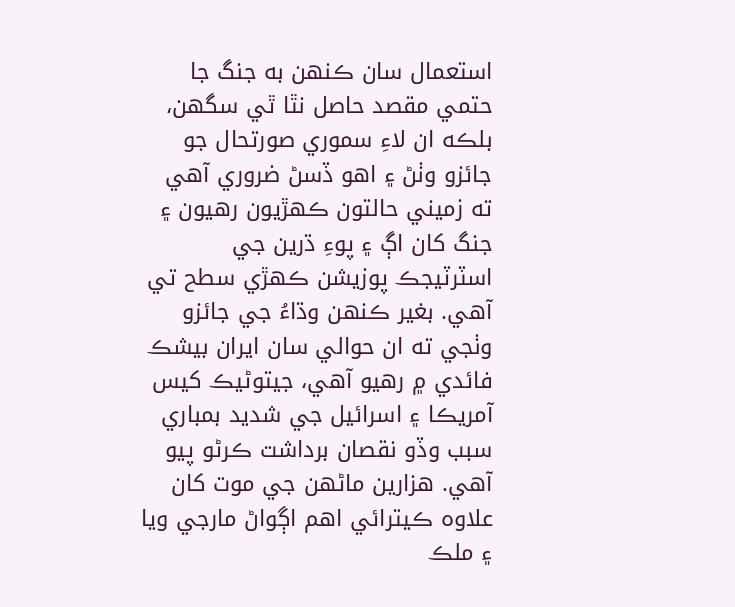استعمال سان ڪنهن به جنگ جا حتمي مقصد حاصل نٿا ٿي سگهن، بلڪه ان لاءِ سموري صورتحال جو جائزو وٺڻ ۽ اهو ڏسڻ ضروري آهي ته زميني حالتون ڪهڙيون رهيون ۽ جنگ کان اڳ ۽ پوءِ ڌرين جي اسٽرٽيجڪ پوزيشن ڪهڙي سطح تي آهي. بغير ڪنهن وڌاءُ جي جائزو وٺجي ته ان حوالي سان ايران بيشڪ فائدي ۾ رهيو آهي، جيتوڻيڪ کيس آمريڪا ۽ اسرائيل جي شديد بمباري سبب وڏو نقصان برداشت ڪرڻو پيو آهي. هزارين ماڻهن جي موت کان علاوه ڪيترائي اهم اڳواڻ مارجي ويا ۽ ملڪ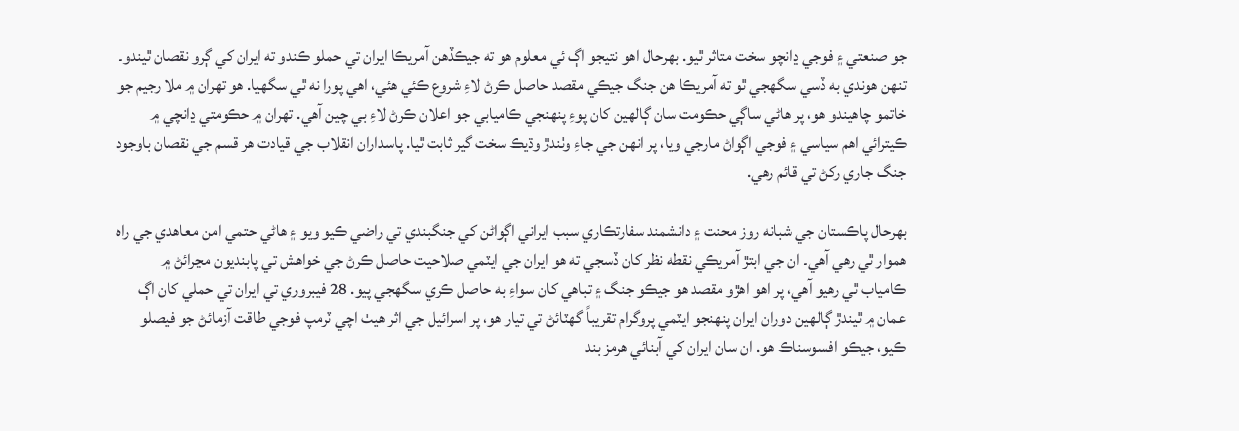جو صنعتي ۽ فوجي ڍانچو سخت متاثر ٿيو. بهرحال اهو نتيجو اڳ ئي معلوم هو ته جيڪڏهن آمريڪا ايران تي حملو ڪندو ته ايران کي ڳرو نقصان ٿيندو۔ تنهن هوندي به ڏسي سگهجي ٿو ته آمريڪا هن جنگ جيڪي مقصد حاصل ڪرڻ لاءِ شروع ڪئي هئي، اهي پورا نه ٿي سگهيا. هو تهران ۾ ملا رجيم جو خاتمو چاهيندو هو، پر هاڻي ساڳي حڪومت سان ڳالهين کان پوءِ پنهنجي ڪاميابي جو اعلان ڪرڻ لاءِ بي چين آهي. تهران ۾ حڪومتي ڍانچي ۾ ڪيترائي اهم سياسي ۽ فوجي اڳواڻ مارجي ويا، پر انهن جي جاءِ وٺندڙ وڌيڪ سخت گير ثابت ٿيا. پاسداران انقلاب جي قيادت هر قسم جي نقصان باوجود جنگ جاري رکڻ تي قائم رهي.

بهرحال پاڪستان جي شبانه روز محنت ۽ دانشمند سفارتڪاري سبب ايراني اڳواڻن کي جنگبندي تي راضي ڪيو ويو ۽ هاڻي حتمي امن معاهدي جي راه هموار ٿي رهي آهي۔ ان جي ابتڙ آمريڪي نقطه نظر کان ڏسجي ته هو ايران جي ايٽمي صلاحيت حاصل ڪرڻ جي خواهش تي پابنديون مڃرائڻ ۾ ڪامياب ٿي رهيو آهي، پر اهو اهڙو مقصد هو جيڪو جنگ ۽ تباهي کان سواءِ به حاصل ڪري سگهجي پيو. 28 فيبروري تي ايران تي حملي کان اڳ عمان ۾ ٿيندڙ ڳالهين دوران ايران پنهنجو ايٽمي پروگرام تقريباً گهٽائڻ تي تيار هو، پر اسرائيل جي اثر هيٺ اچي ٽرمپ فوجي طاقت آزمائڻ جو فيصلو ڪيو، جيڪو افسوسناڪ هو. ان سان ايران کي آبنائي هرمز بند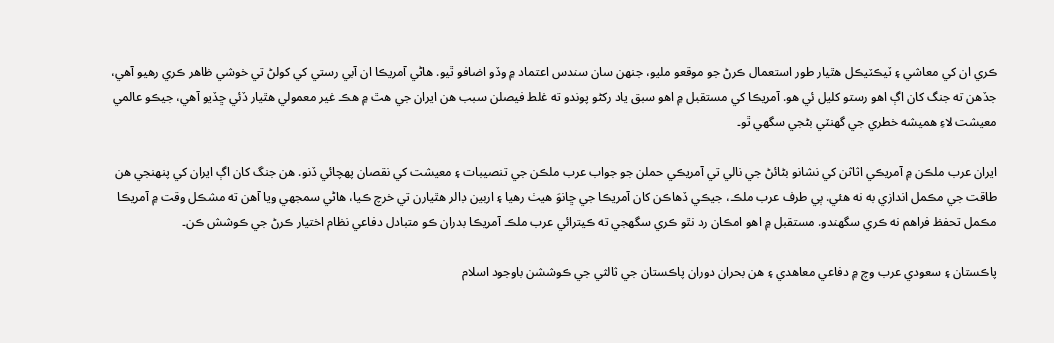ڪري ان کي معاشي ۽ ٽيڪٽيڪل هٿيار طور استعمال ڪرڻ جو موقعو مليو، جنهن سان سندس اعتماد ۾ وڏو اضافو ٿيو. هاڻي آمريڪا ان آبي رستي کي کولڻ تي خوشي ظاهر ڪري رهيو آهي، جڏهن ته جنگ کان اڳ اهو رستو کليل ئي هو. آمريڪا کي مستقبل ۾ اهو سبق ياد رکڻو پوندو ته غلط فيصلن سبب هن ايران جي هٿ ۾ هڪ غير معمولي هٿيار ڏئي ڇڏيو آهي، جيڪو عالمي معيشت لاءِ هميشه خطري جي گهنٽي بڻجي سگهي ٿو۔

ايران عرب ملڪن ۾ آمريڪي اثاثن کي نشانو بڻائڻ جي نالي تي آمريڪي حملن جو جواب عرب ملڪن جي تنصيبات ۽ معيشت کي نقصان پهچائي ڏنو. هن جنگ کان اڳ ايران کي پنهنجي هن طاقت جي مڪمل اندازي به نه هئي. ٻي طرف عرب ملڪ، جيڪي ڏهاڪن کان آمريڪا جي ڇانوَ هيٺ رهيا ۽ اربين ڊالر هٿيارن تي خرچ ڪيا، هاڻي سمجهي ويا آهن ته مشڪل وقت ۾ آمريڪا مڪمل تحفظ فراهم نه ڪري سگهندو. مستقبل ۾ اهو امڪان رد نٿو ڪري سگهجي ته ڪيترائي عرب ملڪ آمريڪا بدران ڪو متبادل دفاعي نظام اختيار ڪرڻ جي ڪوشش ڪن۔

پاڪستان ۽ سعودي عرب وچ ۾ دفاعي معاهدي ۽ هن بحران دوران پاڪستان جي ثالثي جي ڪوششن باوجود اسلام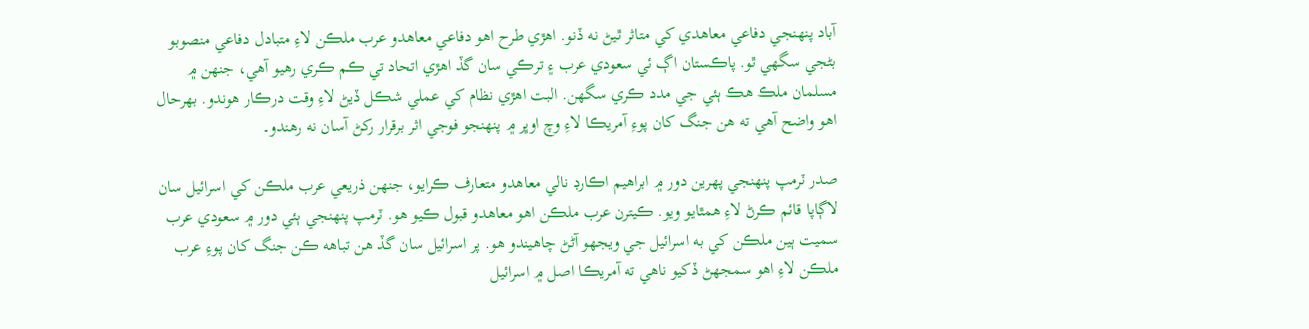آباد پنهنجي دفاعي معاهدي کي متاثر ٿيڻ نه ڏنو. اهڙي طرح اهو دفاعي معاهدو عرب ملڪن لاءِ متبادل دفاعي منصوبو بڻجي سگهي ٿو. پاڪستان اڳ ئي سعودي عرب ۽ ترڪي سان گڏ اهڙي اتحاد تي ڪم ڪري رهيو آهي، جنهن ۾ مسلمان ملڪ هڪ ٻئي جي مدد ڪري سگهن. البت اهڙي نظام کي عملي شڪل ڏيڻ لاءِ وقت درڪار هوندو. بهرحال اهو واضح آهي ته هن جنگ کان پوءِ آمريڪا لاءِ وچ اوڀر ۾ پنهنجو فوجي اثر برقرار رکڻ آسان نه رهندو۔

صدر ٽرمپ پنهنجي پهرين دور ۾ ابراهيم اڪارڊ نالي معاهدو متعارف ڪرايو، جنهن ذريعي عرب ملڪن کي اسرائيل سان لاڳاپا قائم ڪرڻ لاءِ همٿايو ويو. ڪيترن عرب ملڪن اهو معاهدو قبول ڪيو هو. ٽرمپ پنهنجي ٻئي دور ۾ سعودي عرب سميت ٻين ملڪن کي به اسرائيل جي ويجهو آڻڻ چاهيندو هو. پر اسرائيل سان گڏ هن تباهه ڪن جنگ کان پوءِ عرب ملڪن لاءِ اهو سمجهڻ ڏکيو ناهي ته آمريڪا اصل ۾ اسرائيل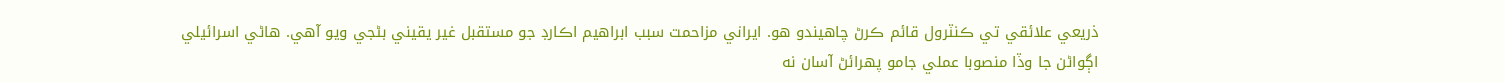ذريعي علائقي تي ڪنٽرول قائم ڪرڻ چاهيندو هو. ايراني مزاحمت سبب ابراهيم اڪارڊ جو مستقبل غير يقيني بڻجي ويو آهي. هاڻي اسرائيلي اڳواڻن جا وڏا منصوبا عملي جامو پهرائڻ آسان نه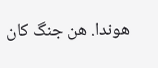هوندا. هن جنگ کان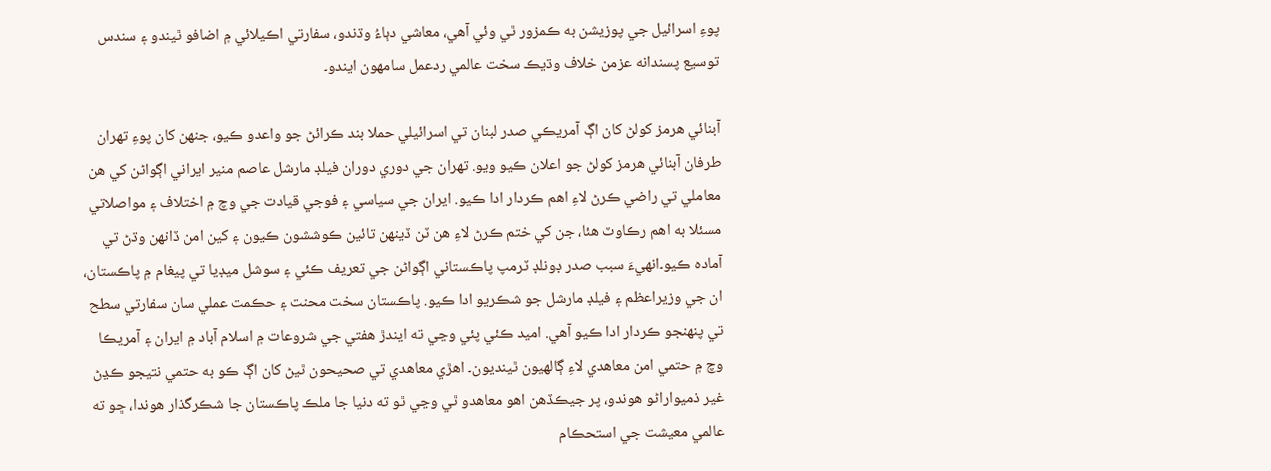پوءِ اسرائيل جي پوزيشن به ڪمزور ٿي وئي آهي، معاشي دٻاءُ وڌندو، سفارتي اڪيلائي ۾ اضافو ٿيندو ۽ سندس توسيع پسندانه عزمن خلاف وڌيڪ سخت عالمي ردعمل سامهون ايندو۔

آبنائي هرمز کولڻ کان اڳ آمريڪي صدر لبنان تي اسرائيلي حملا بند ڪرائڻ جو واعدو ڪيو، جنهن کان پوءِ تهران طرفان آبنائي هرمز کولڻ جو اعلان ڪيو ويو. تهران جي دوري دوران فيلڊ مارشل عاصم منير ايراني اڳواڻن کي هن معاملي تي راضي ڪرڻ لاءِ اهم ڪردار ادا ڪيو. ايران جي سياسي ۽ فوجي قيادت جي وچ ۾ اختلاف ۽ مواصلاتي مسئلا به اهم رڪاوٽ هئا، جن کي ختم ڪرڻ لاءِ هن ٽن ڏينهن تائين ڪوششون ڪيون ۽ کين امن ڏانهن وڌڻ تي آماده ڪيو۔انهيءَ سبب صدر ڊونلڊ ٽرمپ پاڪستاني اڳواڻن جي تعريف ڪئي ۽ سوشل ميڊيا تي پيغام ۾ پاڪستان، ان جي وزيراعظم ۽ فيلڊ مارشل جو شڪريو ادا ڪيو. پاڪستان سخت محنت ۽ حڪمت عملي سان سفارتي سطح تي پنهنجو ڪردار ادا ڪيو آهي. اميد ڪئي پئي وڃي ته ايندڙ هفتي جي شروعات ۾ اسلام آباد ۾ ايران ۽ آمريڪا وچ ۾ حتمي امن معاهدي لاءِ ڳالهيون ٿينديون۔ اهڙي معاهدي تي صحيحون ٿيڻ کان اڳ ڪو به حتمي نتيجو ڪڍڻ غير ذميواراڻو هوندو، پر جيڪڏهن اهو معاهدو ٿي وڃي ٿو ته دنيا جا ملڪ پاڪستان جا شڪرگذار هوندا، ڇو ته عالمي معيشت جي استحڪام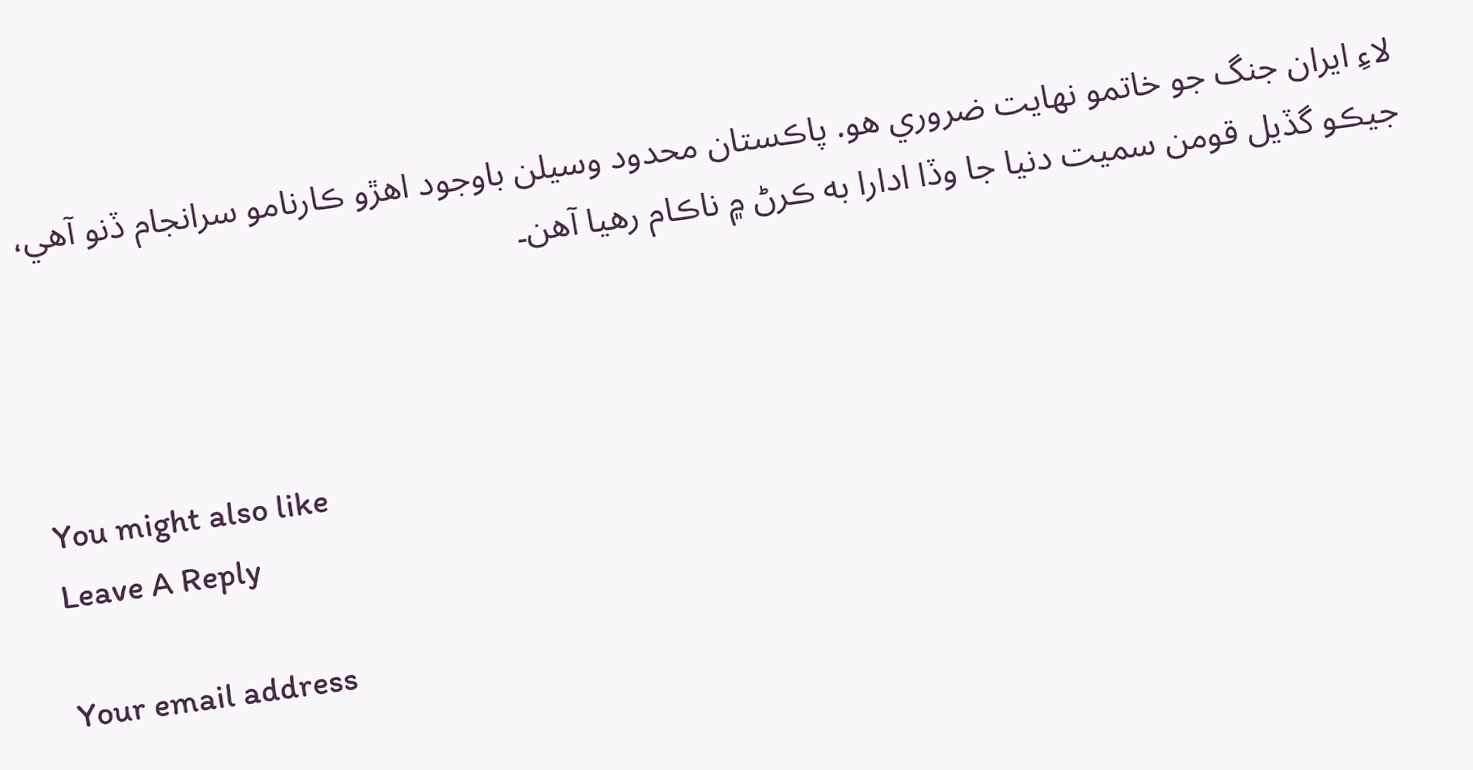لاءِ ايران جنگ جو خاتمو نهايت ضروري هو. پاڪستان محدود وسيلن باوجود اهڙو ڪارنامو سرانجام ڏنو آهي، جيڪو گڏيل قومن سميت دنيا جا وڏا ادارا به ڪرڻ ۾ ناڪام رهيا آهن۔



You might also like
Leave A Reply

Your email address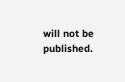will not be published.